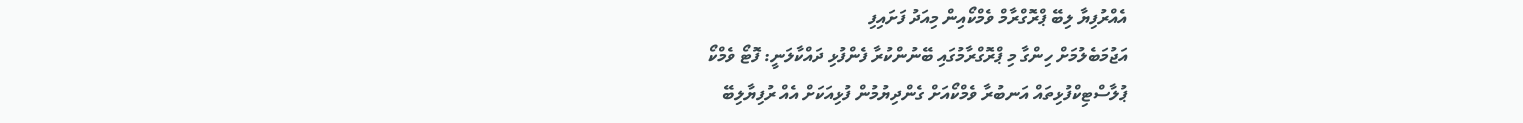އެއްރުފިޔާ ލިބޭ ޕްރޮގްރާމް ވެމްކޯއިން މިއަދު ފަށައިފި
އަޖުމަބެލުމަށް ހިންގާ މި ޕްރޮގްރާމުގައި ބޭނުންކުރާ ފެންފުޅި ދައްކާލަނީ: ފޮޓޯ ވެމްކޯ
ޕުލާސްޓިކްފުޅިތައް އަނބުރާ ވެމްކޯއަށް ގެންދިޔުމުން ފުޅިއަކަށް އެއް ރުފިޔާލިބޭ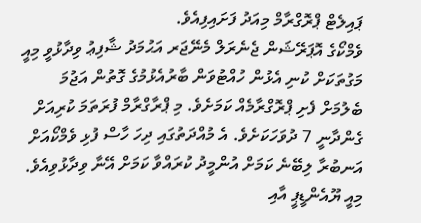ޕައިލެޓް ޕްރޮގްރާމް މިއަދު ފަށައިފިއެވެ.
ވެމްކޯގެ އޮޕަރޭޝަން ޖެނެރަލް މެނޭޖަރ އަޙުމަދު ޝާފިޢު ވިދާޅުވީ މިއީ މަގުތަކަށް ކުނި އެޅުން ހުއްޓުވަން ބާރުއެޅުމުގެ ގޮތުން އަޖުމަ ބެލުމަށް ފެށި ޕްރޮގްރާމެއް ކަމަށެވެ. މި ޕްރާގްރާމް ފުރަތަމަ ކުރިއަށް ގެންދާނީ 7 ދުވަހަކަށެވެ. އެ މުއްދަތުގައި ދިހަ ހާސް ފުޅި ވެމްކޯއަށް އަނބުރާ ލިބޭނެ ކަމަށް އުންމީދު ކުރައްވާ ކަމަށް އޭނާ ވިދާޅުވިއެވެ.
މިއީ ޔޫއެންޑީޕީ އާއި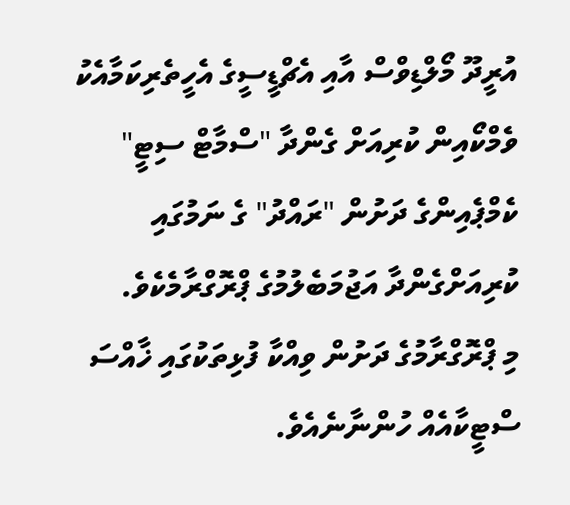އުރީދޫ މޯލްޑިވްސް އާއި އެޗްޑީސީގެ އެހީތެރިކަމާއެކު ވެމްކޯއިން ކުރިއަށް ގެންދާ "ސްމާޓް ސިޓީ" ކެމްޕެއިންގެ ދަށުން "ރައްދު" ގެ ނަމުގައި ކުރިއަށްގެންދާ އަޖުމަބެލުމުގެ ޕްރޮގްރާމެކެވެ.
މި ޕްރޮގްރާމުގެ ދަށުން ވިއްކާ ފުޅިތަކުގައި ޚާއްސަ ސްޓީކާއެއް ހުންނާނެއެވެ.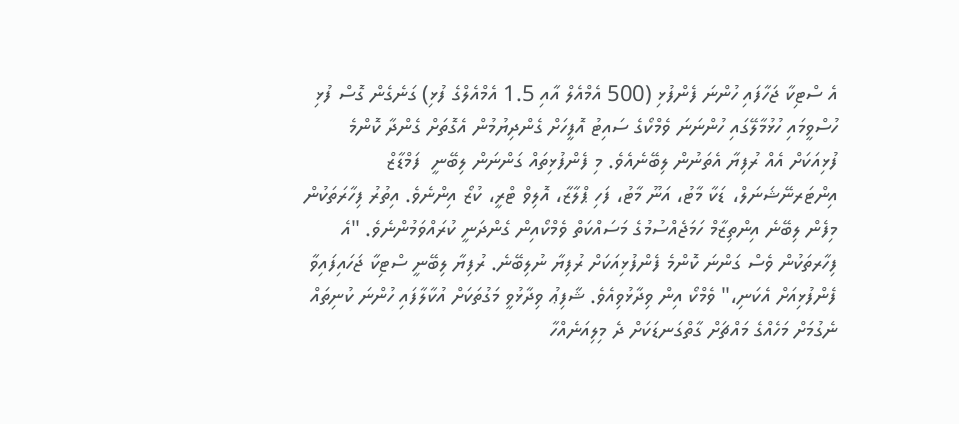އެ ސްޓިކާ ޖަހާފައި ހުންނަ ފެންފުޅި (500 އެމްއެލް އާއި 1.5 އެމްއެލްގެ ފުޅި) ގަނެގެން ގޮސް ފުޅި ހުސްވީމައި ހުޅުމާލޭގައި ހުންނަނަ ވެމްކޯގެ ސައިޓު އޮފީހަށް ގެންދިޔުމުން އެގޮތަށް ގެންދާ ކޮންމެ ފުޅިއަކަށް އެއް ރުފިޔާ އެތަނުން ލިބޭނެއެވެ. މި ފެންފުޅިތައް ގަންނަން ލިބޭނީ  ފަމްޑާޒް އިންޓަރނޭޝަނަލް، ޑަކާ މާޓު، އަނޫ މާޓު، ފަހި ޕްލާޒާ، އޮލިވް ޓްރީ، ކުޒޯ އިންނެވެ. އިތުރު ފިހާރަތަކުން މިފެން ލިބޭނެ އިންތިޒާމް ހަމަޖެއްސުމުގެ މަސައްކަތް ވެމްކޯއިން ގެންދަނީ ކުރައްވަމުންނެވެ. "އެ ފިހާރތަކުން ވެސް ގަންނަ ކޮންމެ ފެންފުޅިއަކަށް ރުފިޔާ ނުލިބޭނެ. ރުފިޔާ ލިބޭނީ ސްޓިކާ ޖަހައިފައިވާ ފެންފުޅިއަށް އެކަނި،" ވެމްކޯ އިން ވިދާޅުވިއެވެ. ޝާފިޢު ވިދާޅުވީ މަގުތަކަށް އުކާލާފައި ހުންނަ ކުނިތައް ނެގުމަށް މަހެއްގެ މައްޗަށް ގާތްގަނޑަކަށް ދެ މިލިއަނެއްހާ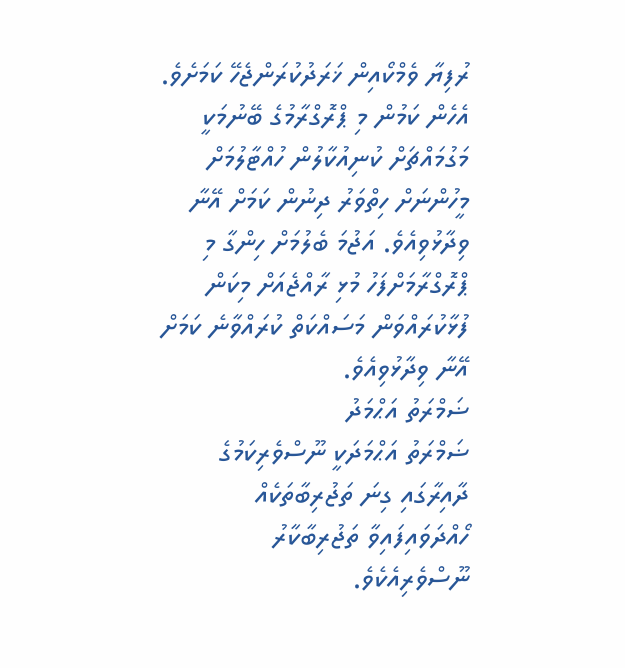ރުފިޔާ ވެމްކޯއިން ޚަރަދުކުރަންޖެހޭ ކަމަށެވެ. އެހެން ކަމުން މި ޕްރޮގްރާމުގެ ބޭނުމަކީ މަގުމައްޗަށް ކުނިއުކާލުން ހުއްޓާލުމަށް މީހުންނަށް ހިތްވަރު ދިނުން ކަމަށް އޭނާ ވިދާޅުވިއެވެ. އަޖުމަ ބެލުމަށް ހިންގާ މި ޕްރޮގްރާމަށްފަހު މުޅި ރާއްޖެއަށް މިކަން ފުޅާކުރައްވަން މަސައްކަތް ކުރައްވާނެ ކަމަށް އޭނާ ވިދާޅުވިއެވެ.
ޟަމްރަތު އަޙްމަދު
ޟަމްރަތު އަޙްމަދަކީ ނޫސްވެރިކަމުގެ ދާއިރާގައި ގިނަ ތަޖުރިބާތަކެއް ހޯއްދަވައިފައިވާ ތަޖުރިބާކާރު ނޫސްވެރިއެކެވެ.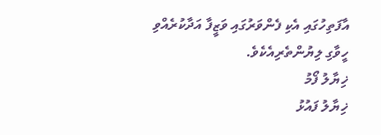އާފަތިހުގައި އެކި ފެންވަރުގައި ވަޒީފާ އަދާކުރެއްވި ހީވާގި ލިޔުންތެރިއެކެވެ.
ޚިޔާލު ފޯމު
ޚިޔާލު ފައުޅު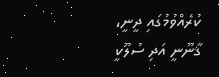ކުރެއްވުމުގައި ދީނީ، ޤާނޫނީ އަދި ސުލޫކީ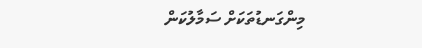މިންގަނޑުތަކަށް ސަމާލުކަން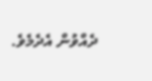ދެއްވުން އެދެމެވެ.